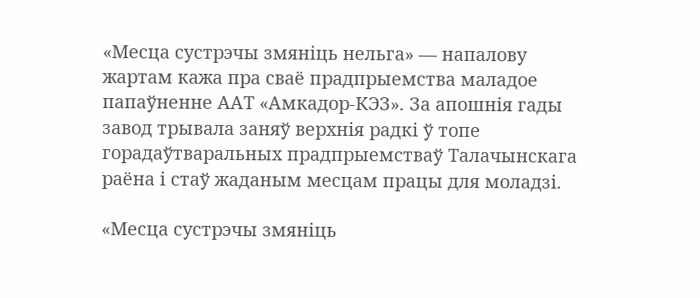«Месца сустрэчы змяніць нельга» — напалову жартам кажа пра сваё прадпрыемства маладое папаўненне ААТ «Амкадор-КЭЗ». За апошнія гады завод трывала заняў верхнія радкі ў топе горадаўтваральных прадпрыемстваў Талачынскага раёна і стаў жаданым месцам працы для моладзі.

«Месца сустрэчы змяніць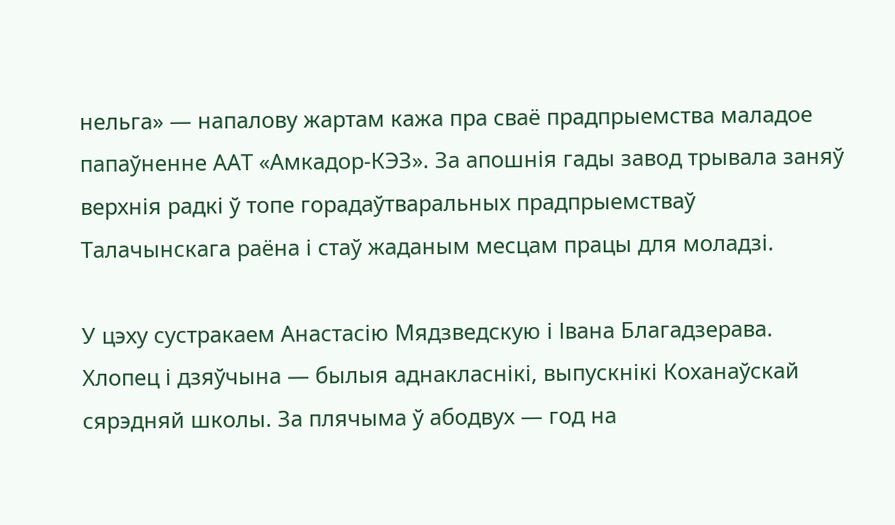нельга» — напалову жартам кажа пра сваё прадпрыемства маладое папаўненне ААТ «Амкадор-КЭЗ». За апошнія гады завод трывала заняў верхнія радкі ў топе горадаўтваральных прадпрыемстваў Талачынскага раёна і стаў жаданым месцам працы для моладзі.

У цэху сустракаем Анастасію Мядзведскую і Івана Благадзерава. Хлопец і дзяўчына — былыя аднакласнікі, выпускнікі Коханаўскай сярэдняй школы. За плячыма ў абодвух — год на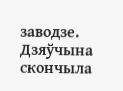заводзе. Дзяўчына скончыла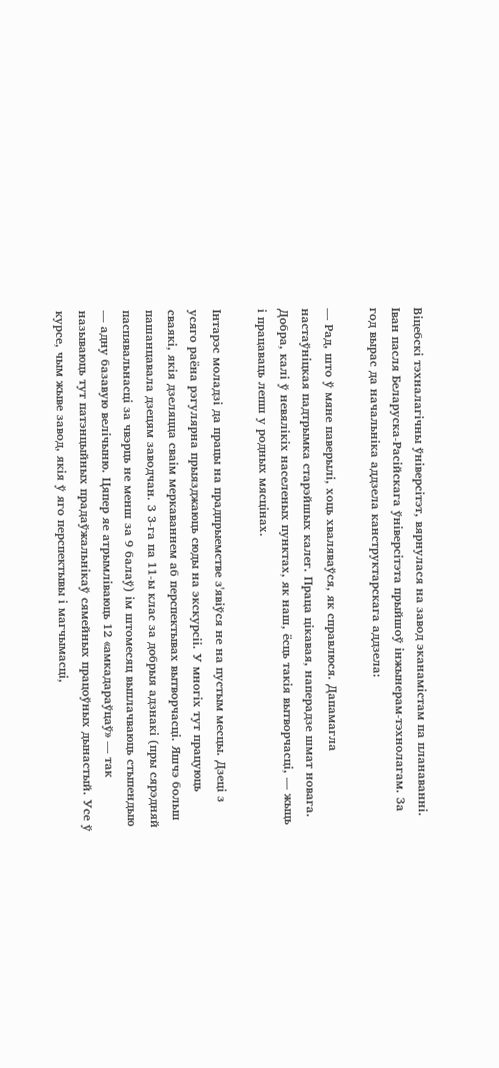Віцебскі тэхналагічны ўніверсітэт, вярнулася на завод эканамістам па планаванні. Іван пасля Беларуска-Расійскага ўніверсітэта прыйшоў інжынерам-тэхнолагам. За год вырас да начальніка аддзела канструктарскага аддзела:

— Рад, што ў мяне паверылі, хоць хваляваўся, як справлюся. Дапамагла настаўніцкая падтрымка старэйшых калег. Праца цікавая, наперадзе шмат новага. Добра, калі ў невялікіх населеных пунктах, як наш, ёсць такія вытворчасці, — жыць і працаваць лепш у родных мясцінах.

Інтарэс моладзі да працы на прадпрыемстве з'явіўся не на пустым месцы. Дзеці з усяго раёна рэгулярна прыязджаюць сюды на экскурсіі. У многіх тут працуюць сваякі, якія дзеляцца сваім меркаваннем аб перспектывах вытворчасці. Яшчэ больш пашанцавала дзецям заводчан. З 3-га па 11-ы клас за добрыя адзнакі (пры сярэдняй паспявальнасці за чвэрць не менш за 9 балаў) ім штомесяц выплачваюць стыпендыю — адну базавую велічыню. Цяпер яе атрымліваюць 12 «амкадараўцаў» — так называюць тут патэнцыйных прадаўжальнікаў сямейных працоўных дынастый. Усе ў курсе, чым жыве завод, якія ў яго перспектывы і магчымасці,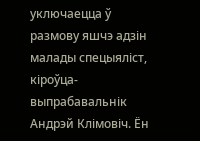уключаецца ў размову яшчэ адзін малады спецыяліст, кіроўца-выпрабавальнік Андрэй Клімовіч. Ён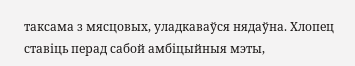таксама з мясцовых, уладкаваўся нядаўна. Хлопец ставіць перад сабой амбіцыйныя мэты,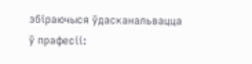збіраючыся ўдасканальвацца ў прафесіі: